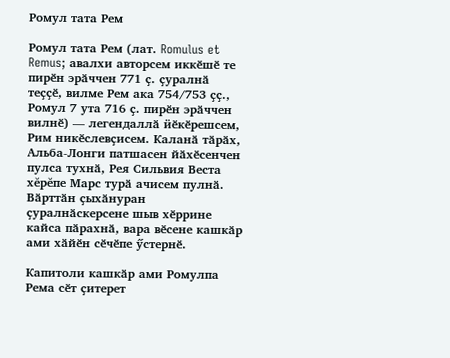Ромул тата Рем

Ромул тата Рем (лат. Romulus et Remus; авалхи авторсем иккӗшӗ те пирӗн эрӑччен 771 ҫ. ҫуралнӑ теҫҫӗ, вилме Рем ака 754/753 ҫҫ., Ромул 7 ута 716 ҫ. пирӗн эрӑччен вилнӗ) — легендаллӑ ӥӗкӗрешсем, Рим никӗслевҫисем. Каланӑ тӑрӑх, Альба-Лонги патшасен йӑхӗсенчен пулса тухнӑ, Рея Сильвия Веста хĕрĕпе Марс турӑ ачисем пулнӑ. Вӑрттӑн ҫыхӑнуран ҫуралнӑскерсене шыв хӗррине кайса пӑрахнӑ, вара вӗсене кашкӑр ами хӑйӗн сӗчӗпе ӳстернӗ.

Капитоли кашкӑр ами Ромулпа Рема сӗт ҫитерет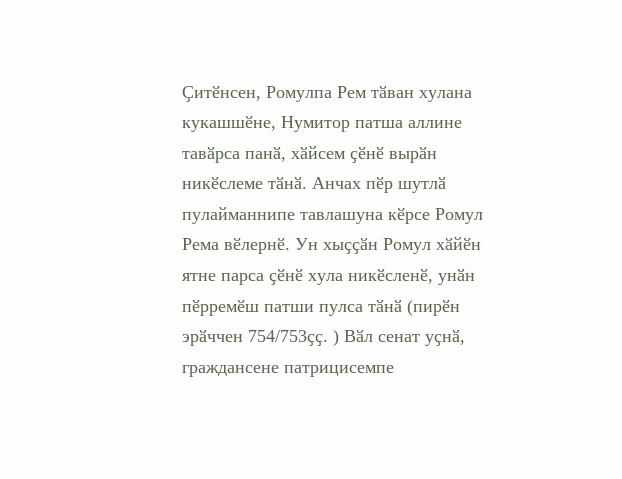Ҫитӗнсен, Ромулпа Рем тӑван хулана кукашшӗне, Нумитор патша аллине тавӑрса панӑ, хӑйсем ҫӗнӗ вырӑн никӗслеме тӑнӑ. Анчах пӗр шутлӑ пулайманнипе тавлашуна кӗрсе Ромул Рема вӗлернӗ. Ун хыҫҫӑн Ромул хӑйӗн ятне парса ҫӗнӗ хула никӗсленӗ, унӑн пӗрремӗш патши пулса тӑнӑ (пирӗн эрӑччен 754/753ҫҫ. ) Вӑл сенат уҫнӑ, граждансене патрицисемпе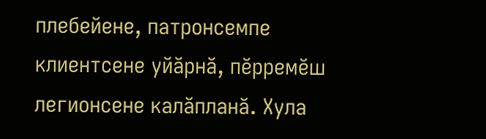плебейене, патронсемпе клиентсене уйӑрнӑ, пӗрремӗш легионсене калӑпланӑ. Хула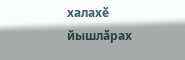халахӗ йышлӑрах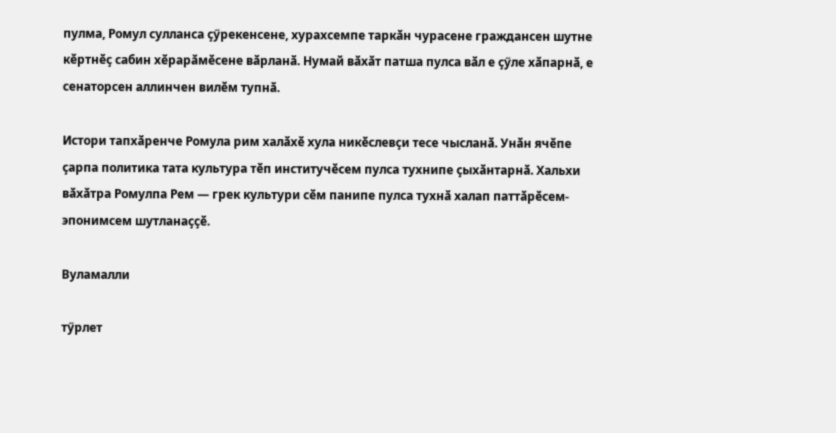пулма, Ромул сулланса ҫӳрекенсене, хурахсемпе таркӑн чурасене граждансен шутне кӗртнӗҫ сабин хӗрарӑмӗсене вӑрланӑ. Нумай вӑхӑт патша пулса вӑл е ҫӳле хӑпарнӑ, е сенаторсен аллинчен вилӗм тупнӑ.

Истори тапхӑренче Ромула рим халӑхӗ хула никӗслевҫи тесе чысланӑ. Унӑн ячӗпе ҫарпа политика тата культура тӗп институчӗсем пулса тухнипе ҫыхӑнтарнӑ. Хальхи вӑхӑтра Ромулпа Рем — грек культури сӗм панипе пулса тухнӑ халап паттӑрӗсем-эпонимсем шутланаҫҫӗ.

Вуламалли

тӳрлет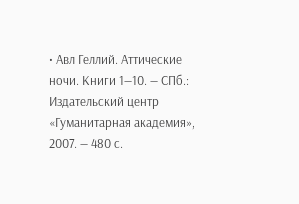• Авл Геллий. Аттические ночи. Книги 1—10. — СПб.: Издательский центр «Гуманитарная академия», 2007. — 480 с.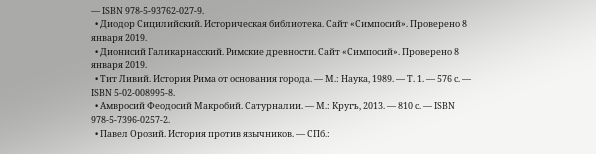— ISBN 978-5-93762-027-9.
  • Диодор Сицилийский. Историческая библиотека. Сайт «Симпосий». Проверено 8 января 2019.
  • Дионисий Галикарнасский. Римские древности. Сайт «Симпосий». Проверено 8 января 2019.
  • Тит Ливий. История Рима от основания города. — М.: Наука, 1989. — Т. 1. — 576 с. — ISBN 5-02-008995-8.
  • Амвросий Феодосий Макробий. Сатурналии. — М.: Кругъ, 2013. — 810 с. — ISBN 978-5-7396-0257-2.
  • Павел Орозий. История против язычников. — СПб.: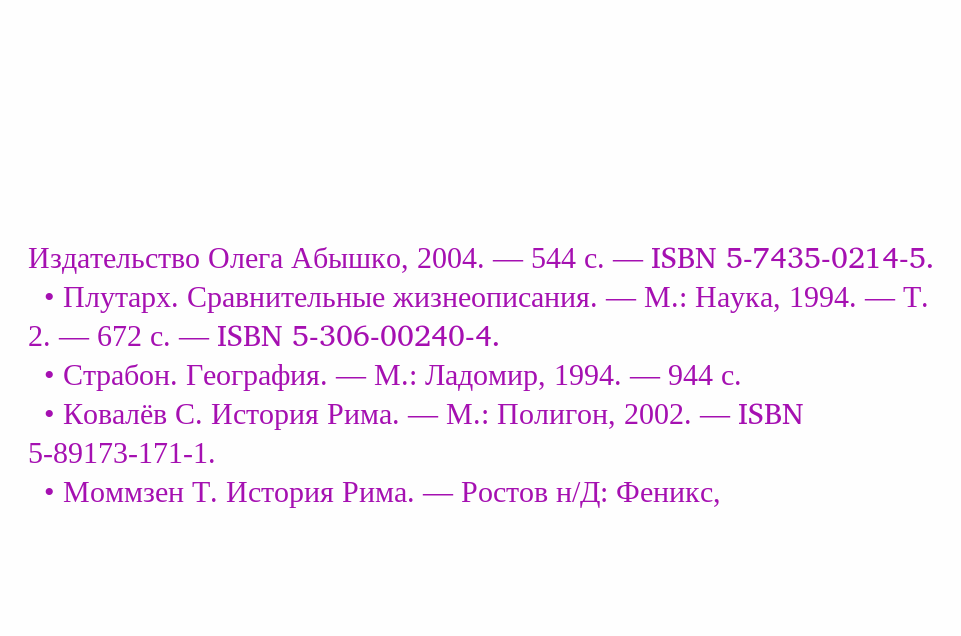Издательство Олега Абышко, 2004. — 544 с. — ISBN 5-7435-0214-5.
  • Плутарх. Сравнительные жизнеописания. — М.: Наука, 1994. — Т. 2. — 672 с. — ISBN 5-306-00240-4.
  • Страбон. География. — М.: Ладомир, 1994. — 944 с.
  • Ковалёв С. История Рима. — М.: Полигон, 2002. — ISBN 5-89173-171-1.
  • Моммзен Т. История Рима. — Ростов н/Д: Феникс,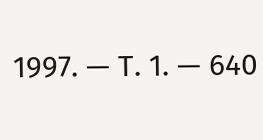1997. — Т. 1. — 640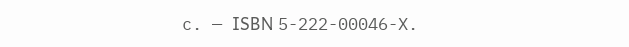с. — ISBN 5-222-00046-Х.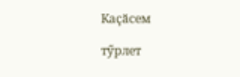Каҫӑсем

тӳрлет